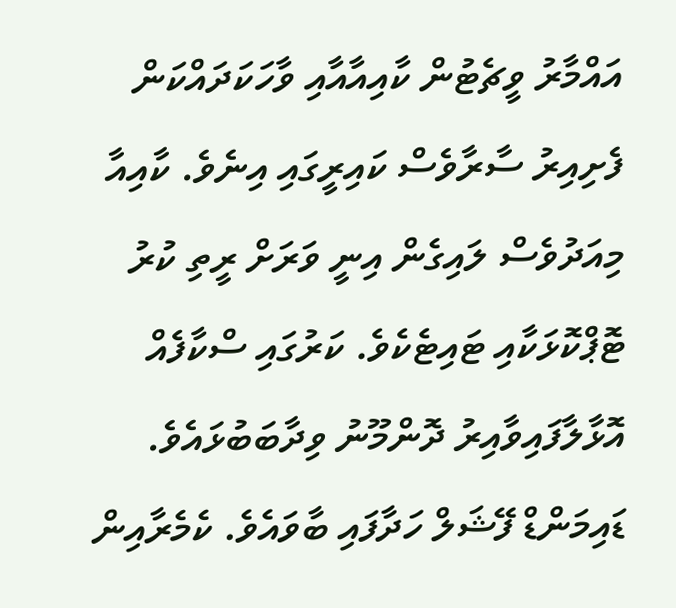އައްމާރު ވީޗެޓުން ކާއިއާއާއި ވާހަކަދައްކަން ފެށިއިރު ސާރާވެސް ކައިރީގައި އިނެވެ. ކާއިއާ މިއަދުވެސް ލައިގެން އިނީ ވަރަށް ރީތި ކުރު ޓޮޕްކޮޅަކާއި ޓައިޓެކެވެ. ކަރުގައި ސްކާފެއް އޮޅާލާފައިވާއިރު ދޮންމޫނު ވިދާބަބުޅައެވެ. ޑައިމަންޑް ފޭޝަލް ހަދާފައި ބާވައެވެ. ކެމެރާއިން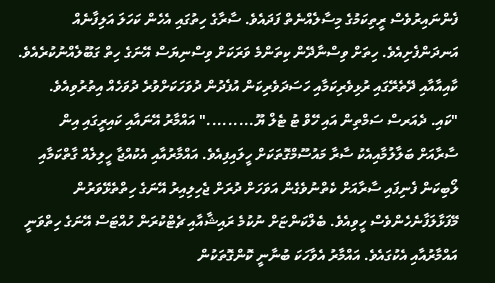ފެންނައިރުވެސް ރީތިކަމުގެ މިސާލެއްނެތް ފަދައެވެ. ސާރާގެ ހިތުގައި އެހެން ކަހަލަ އަލިފާނެއް އަނދަންފެށިއެވެ. ހިތަށް ވިސްނާދޭން ކިތަންމެ ވަރަކަށް ވިސްނިޔަސް އޭނަގެ ހިތް ގަބޫލެއްނުކުރެއެވެ. ކާއިއާއާއި ދޭތެރޭގައި ރުޅިވެރިކަމާއި ހަސަދަވެރިކަން އުފެދުން ދުވަހަކަށްވުރެ ދުވަހެއް އިތުރުވިއެވެ.
"ކައި. ދެއަރސް ސަމްތިން އައި ހޭވް ޓު ޓެލް ޔޫ........." އައްމާރު އޭނައާއި ކައިރީގައި އިން ސާރާއަށް ބަލާލުމާއިއެކު ސާރާ މައުސޫމްގޮތަކަށް ހީލައިފިއެވެ. އައްމާރުއާއި އެކުއްޖާ ހީލިލެއް ގާތްކަމާއި ލޯބިކަން ފެނިފައި ސާރާއަށް ކެތްނުވެގެން އަވަހަށް ދުރަށް ޖެހިލިއިރު އޭނަގެ ހިތްތެޅޭވަރުން މޭފަޅާލަފާނެހެންވެސް ހީވިއެވެ. ބެލްކަންޏަށް ނުކުމެ ރައިޝާއާއި ޗެޓްކުރަން ހުއްޓަސް އޭނަގެ ހިތްވަނީ އައްމާރުއާއި އެކުގައެވެ. އައްމާރު އެވާހަކަ ބުނާނީ ކޮންގޮތަކުން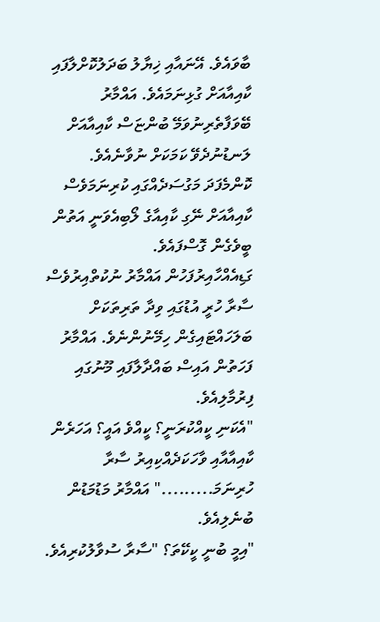ބާވައެވެ. އޭނައާއި ޚިޔާލު ބަދަލުކޮށްލާފައި ކާއިއާއަށް ގުޅިނަމައެވެ. އައްމާރު ބޭވަފާތެރިނުވަމޭ ބުންޏަސް ކާއިއާއަށް ލަނޑުނުދެވޭ ކަމަކަށް ނުވާނެއެވެ. ކޮންމެފަދަ މަގުސަދެއްގައި ކުރިނަމަވެސް ކާއިއާއަށް ނޭގި ކާއިއާގެ ލޯބިއެވަނީ އަތުން ބީވެގެން ގޮސްފައެވެ.
ގަޑިއެއްހާއިރުފަހުން އައްމާރު ނުކުތްއިރުވެސް ސާރާ ހުރީ އުޑުގައި ވިދާ ތަރިތަކަށް ބަލަހައްޓައިގެން ހިމޭނުންނެވެ. އައްމާރު ފަހަތުން އައިސް ބައްދާލާފައި މޫނުގައި ފިރުމާލިއެވެ.
"އެކަނި ކީއްކުރަނީ؟ ކީއްވެ އައީ؟ އަހަރެން ކާއިއާއާއި ވާހަކަދެއްކިއިރު ސާރާ ހުރިނަމަ........." އައްމާރު މަޑުމަޑުން ބުނެލިއެވެ.
"އިމީ ބުނީ ކީކޭތަ؟ "ސާރާ ސުވާލުކުރިއެވެ.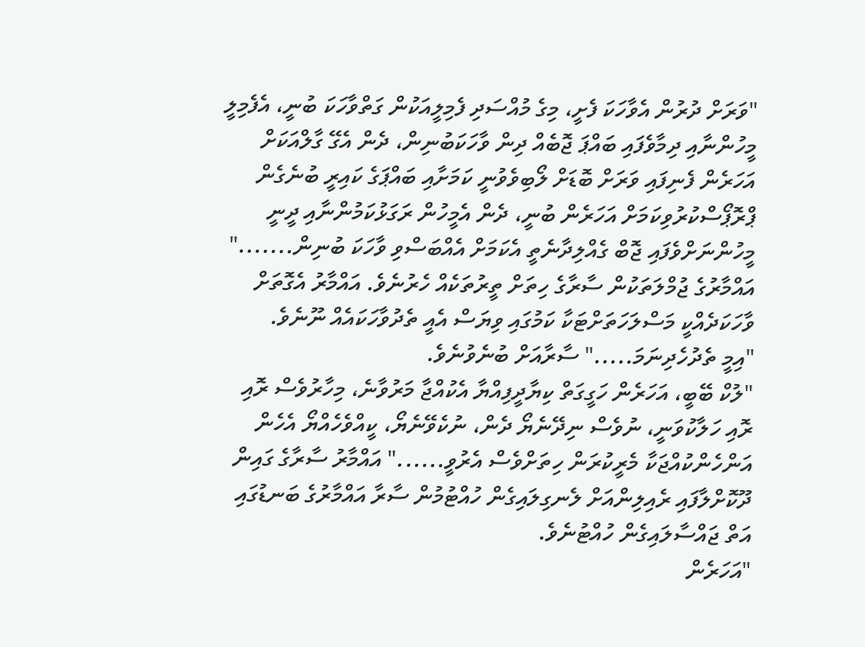"ވަރަށް ދުރުން އެވާހަކަ ފެށީ، މިގެ މުއްސަދި ފެމިލީއަކުން ގަތްވާހަކަ ބުނީ، އެފެމިލީ މީހުންނާއި ދިމާވެފައި ބައްޕަ ޖޮބެއް ދިން ވާހަކަބުނިން، ދެން އެގޭ ގާލްއަކަށް އަހަރެން ފެނިފައި ވަރަށް ބޮޑަށް ލޯބިވެވުނީ ކަމަށާއި ބައްޕަގެ ކައިރީ ބުނެގެން ޕްރޮޕޯސްކުރުވިކަމަށް އަހަރެން ބުނީ، ދެން އެމީހުން ރަގަޅުކަމުންނާއި ދީނީ މީހުންނަށްވެފައި ޖޮބް ގެއްލިދާނެތީ އެކަމަށް އެއްބަސްވި ވާހަކަ ބުނިން......." އައްމާރުގެ ޖުމްލަތަކުން ސާރާގެ ހިތަށް ތީރުތަކެއް ހެރުނެވެ. އައްމާރު އެގޮތަށް ވާހަކަދެއްކީ މަސްލަހަތަށްޓަކާ ކަމުގައި ވިޔަސް އެއީ ތެދުވާހަކައެއް ނޫނެވެ.
"އިމީ ތެދުހެދިނަމަ....." ސާރާއަށް ބުނެވުނެވެ.
"ލުކް ބޭބީ، އަހަރެން ހަގީގަތް ކިޔާދީފިއްޔާ އެކުއްޖާ މަރުވާނެ، މިހާރުވެސް ރޮއި ރޮއި ހަލާކުވަނީ، ނުވެސް ނިދޭނެޔޯ ދެން، ނުކެވޭނެޔޯ، ކީއްވެހެއްޔޯ އެހެން އަންހެންކުއްޖަކާ މެރީކުރަން ހިތަށްވެސް އެރުވީ......" އައްމާރު ސާރާގެ ގައިން ދޫކޮށްލާފައި ރެއިލިންއަށް ލެނގިލައިގެން ހުއްޓުމުން ސާރާ އައްމާރުގެ ބަނޑުގައި އަތް ޖައްސާލައިގެން ހުއްޓުނެވެ.
"އަހަރެން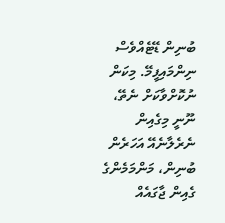ބުނިން ޑޭޓެއްވެސް ނިންމައިފީމޭ. މިކަން ނުކޮށްވާކަށް ނެތޭ، ނޫނީ މިގެއިން ނެރެލާނެއޭ އަހަރެން ބުނިން، މަންމަމެންގެ ގެއިން ޖާގައެއް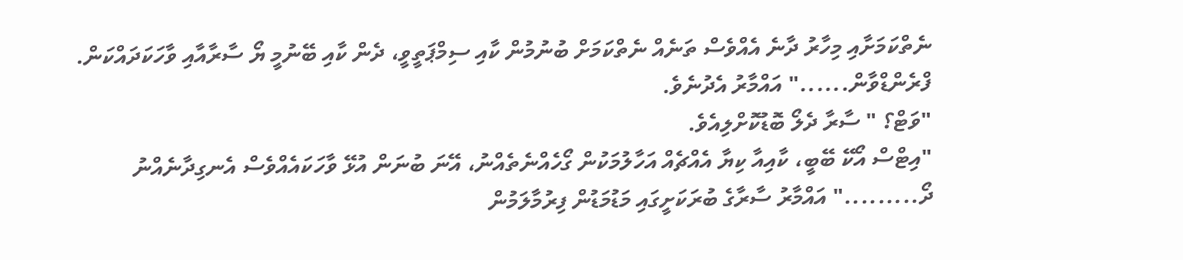ނެތްކަމަށާއި މިހާރު ދާނެ އެއްވެސް ތަނެއް ނެތްކަމަށް ބުނުމުން ކާއި ސިމްޕަތީވީ، ދެން ކާއި ބޭނުމީ ޔޯ ސާރާއާއި ވާހަކަދައްކަން. ފްރެންޑްވާން......" އައްމާރު އެދުނެވެ.
"ވަޓް؟ " ސާރާ ދެލޯ ބޮޑުކޮށްލިއެވެ.
"އިޓްސް އޯކޭ ބޭބީ، ކާއިއާ ކިޔާ އެއްޗެއް އަހާލުމަކުން ގޯހެއްނެތެއްނު، އޭނަ ބުނަން އުޅޭ ވާހަކައެއްވެސް އެނގިދާނެއްނު ދޯ........." އައްމާރު ސާރާގެ ބުރަކަށީގައި މަޑުމަޑުން ފިރުމާލަމުން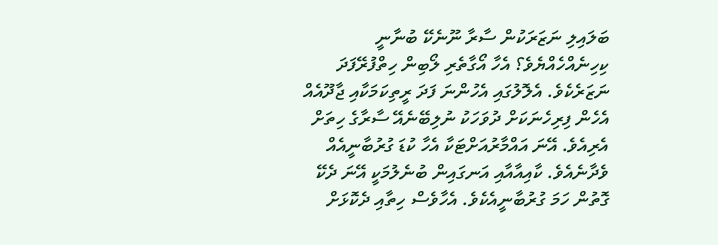ބަލައިލި ނަޒަރަކުން ސާރާ ނޫނެކޭ ބުނާނީ ކިހިނެއްހެއްޔެވެ؟ އެހާ އޯގާތެރި ލޯބިން ހިތްފުރޭފަދަ ނަޒަރެކެވެ. އެލޮލުގައި އެހުންނަ ފަދަ ރީތިކަމަކާއި ޖާދޫއެއް އެހެން ފިރިހެނަކަށް ދުވަހަކު ނުލިބޭނެއޭ ސާރާގެ ހިތަށް އެރިއެވެ. އޭނަ އައްމާރުއަށްޓަކާ އެހާ ކުޑަ ގުރުބާނީއެއް ވެދާނެއެވެ. ކާއިއާއާއި އަނގައިން ބުނެލުމަކީ އޭނަ ދެކޭ ގޮތުން ހަމަ ގުރުބާނީއެކެވެ. އެހާވެސް ހިތާއި ދެކޮޅަށް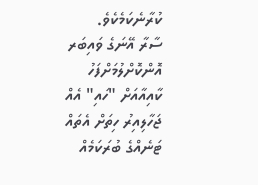ކުރާނެކަމެކެވެ.
ސާރާ އޭނަގެ ވައިބަރ އޮންކޮށްލުމަށްފަހު ކާއިއާއަށް "ހައި" އެއް ޖަހާލިއިރު ހިތަށް އެތައް ޓަނެއްގެ ބުރަކަމެއް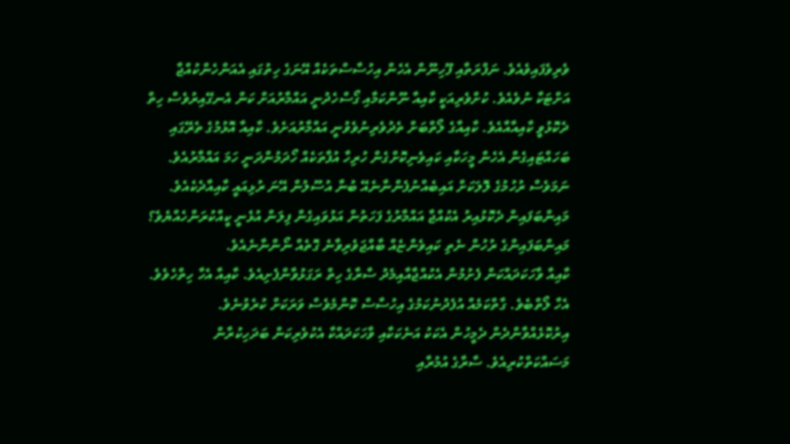ވެރިވެފައިވެއެވެ. ނަފްރަތާއި ފޫހިނޫން އެހެން އިހުސާސްތަކެއް އޭނަގެ ހިތުގައި އެއަންހެންކުއްޖާ އަށްޓަކާ ނުވެއެވެ. ކުށްވެރިއަކީ ކާއިއާ ނޫންކަމާއި ގޯސްހެދުނީ އައްމާރުއަށް ކަން އެނގޭއިރުވެސް ހިތް ދެކޮޅުވީ ކާއިއާއާއެވެ. ކާއިއާގެ ލޯތްބަށް ތެދުވެރިނުވެވުނީ އައްމާރުއަށެވެ. ކާއިއާ އޮޅުމުގެ ތެރޭގައި ބަހައްޓައިގެން އެހެން މީހަކާއި ކައިވެނިކޮށްގެން ހުރިހާ އުފާތަކެއް ހޯދަމުންދަނީ ހަމަ އައްމާރުއެވެ. ނަމަވެސް ރުހުމުގެ ލޮލަކަށް އައިބެއްނުފެންނާނެއޭ ބުނާ އުސޫލުން އޭނަ ރުޅިއައީ ކާއިއާދެކެއެވެ. މައިންބަފައިން ދެކޮޅުއިރު އެކުއްޖާ އައްމާރުގެ ފަހަތުން އަޅުވައިގެން ފިލަން އުޅެނީ ކީއްކުރަންހެއްޔެވެ؟ މައިންބަފައިންގެ ރުހުން ނެތި ކައިވެންޏެއް ބާއްޖަވެރިވާނެ ގޮތެއް ނޯންނާނެއެވެ.
ކާއިއާ ވާހަކަދައްކަން ފެށުމުން އެކުއްޖާއާއިމެދު ސާރާގެ ހިތް ރަގަޅުވާންފެށިއެވެ. ކާއިއާ އެހާ ހިތްހެވެވެ. އެހާ ލޯތްބެވެ. ގާތްކަމެއް އުފެދުނުކަމުގެ އިހުސާސް ކޮންމެވެސް ވަރަކަށް ކުރެވުނެވެ. އިރުކޮޅެއްވާންދެން ދެމީހުން އެކަކު އަނެކަކާއި ވާހަކަދައްކާ އެކުވެރިކަން ބަދަހިކުރާން މަސައްކަތްކުރިއެވެ. ސާރާގެ އުމުރާއި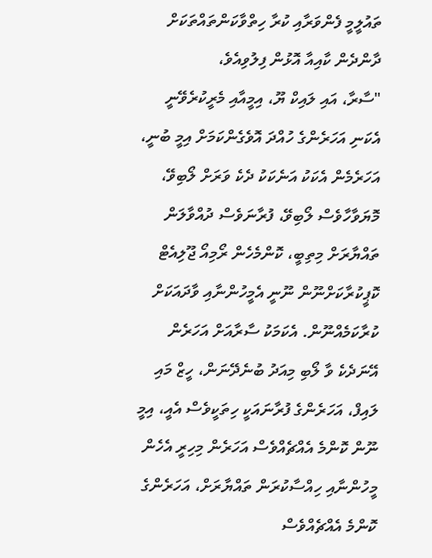ތައުލީމީ ފެންވަރާއި ކުރާ ހިތްވާކަންތައްތަކަށް ދާންދެން ކާއިއާ އޮޅުން ފިލުވިއެވެ،
"ސާރާ، އައި ލައިކް ޔޫ، އިމީއާއި މެރީކުރެވޭނީ އެކަނި އަހަރެންގެ ހުއްދަ އޮވެގެންކަމަށް އިމީ ބުނީ، އަހަރެމެން އެކަކު އަނެކަކު ދެކެ ވަރަށް ލޯބިވޭ، މޮޔަވާހާވެސް ލޯބިވޭ، ފުރާނަވެސް ދުއްވާލަން ތައްޔާރަށް މިތިބީ، ކޮންމެހެން ރޯމިއޯ ޖޫލިއެޓް ކޮޕީކުރާކަށްނޫން ނޫނީ އެމީހުންނާއި ވާދައަކަށް ކުރާކަމެއްނޫން. އެކަމަކު ސާރާއަށް އަހަރެން އޭނަދެކެ ވާ ލޯބި މިއަދު ބުނެދޭނަން، ހީޒް މައި ލައިފް، އަހަރެންގެ ފުރާނައަކީ ހިތަކީވެސް އެއީ، އިމީ ނޫން ކޮންމެ އެއްޗެއްވެސް އަހަރެން މިހިރީ އެހެން މީހުންނާއި ހިއްސާކުރަން ތައްޔާރަށް، އަހަރެންގެ ކޮންމެ އެއްޗެއްވެސް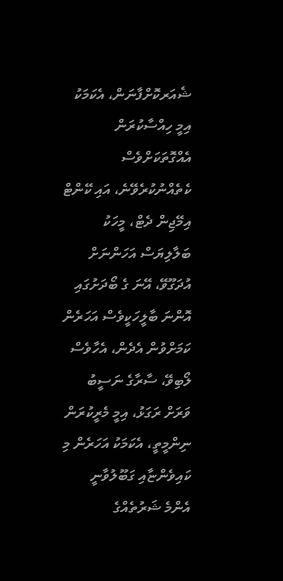ޝެއަރކޮށްފާނަން، އެކަމަކު އިމީ ހިއްސާކުރަން އެއްގޮތަކަށްވެސް ކެތެއްނުކުރެވޭނެ، އައި ކޭންޓް އިމޭޖިން ދެޓް، މީހަކު ބަލާލިޔަސް އަހަންނަށް އުދަގޫވޭ، އޭނަ ގެ ބޯދަށުގައި އޮންނަ ބާލީހަކީވެސް އަހަރެން ކަމަށްވުން އެދެން، އެހާވެސް ލޯބިވޭ، ސާރާގެ ނަސީބު ވަރަށް ރަގަޅު، އިމީ މެރީކުރަން ނިންމީތީ، އެކަމަކު އަހަރެން މި ކައިވެންޏާއި ގަބޫލުވާނީ އެންމެ ޝަރުތެއްގެ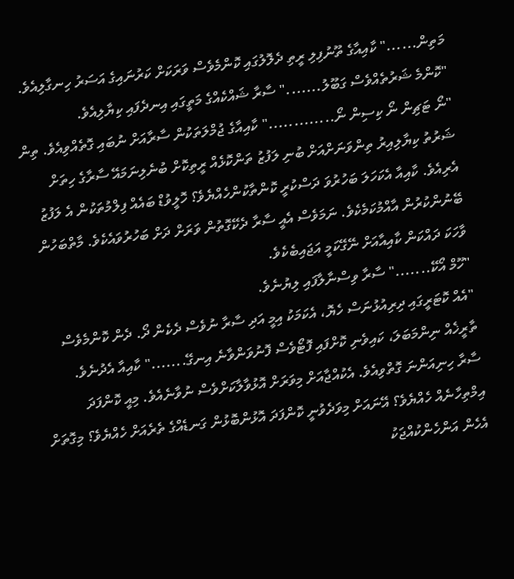މަތިން......" ކާއިއާގެ ތޫނުފިލި ރީތި ދެލޮލުގައި ކޮންމެވެސް ވަރަކަށް ކަރުނައިގެ އަސަރު ހިނގާލިއެވެ.
"ކޮންމެ ޝަރުތެއްވެސް ގަބޫލު......." ސާރާ ޝައްކެއްގެ މަތީގައި އިނދެފައި ކިޔާލިއެވެ.
"ނޯ ޓަޗިން ނޯ ކިސިން ނޯ............." ކާއިއާގެ ޖުމްލަތަކުން ސާރާއަށް ނުބައި ގޮތެއްވިއެވެ. ތިން ޝަރުތު ކިޔާލިއިރު ތިންވަނަށްއަށް ބުނި ލަފުޒު ތަންކޮޅެއް ރީތިކޮށް ބުނެލިނަމައޭ ސާރާގެ ހިތަށް އެރިއެވެ. ކާއިއާ އެކަހަލަ ބަހުރުވަ ދަސްކުރީ ކޮންތާކުންހެއްޔެވެ؟ ހޮލީވުޑް ބައެއް ފިލްމުތަކުން އެ ލަފުޒު ބޭނުންކުރުން އާއްމުކަމެކެވެ. ނަމަވެސް އެއީ ސާރާ ދެކޭގޮތުން ވަރަށް ދަށް ބަހުރުވައެކެވެ. މާތްބަހުން ވާހަކަ ދައްކަން ކާއިއާއަށް ނޭގޭކަމީ އަޖައިބެކެވެ.
"ހޫމް އޯކޭ......." ސާރާ ވިސްނާލާފައި ލިޔުނެވެ.
"އެއް ކޮޓަރީގައި ދިރިއުޅުނަސް ހެޔޮ، އެކަމަކު އިމީ އަދި ސާރާ ނުވެސް ދެކެން ދޯ. ދެން ކޮންމެވެސް ތާރީޚެއް ނިންމަބަލަ، ކައިވެނި ކޮށްފައި ފޮޓޯވެސް ފޮނުވަންވާނެ އިނގޭ......." ކާއިއާ އެދުނެވެ.
ސާރާ ހިނިއަންނަ ގޮތްވިއެވެ. އެކުއްޖާއަށް މިވަރަށް އޮޅުވާލާކަށްވެސް ނުވާނެއެވެ. މިއީ ކޮންފަދަ އިމްތިހާނެއް ހެއްޔެވެ؟ އޭނައަށް މިވަދެވުނީ ކޮންފަދަ އޮޅުންބޮޅުން ގަނޑެއްގެ ތެރެއަށް ހެއްޔެވެ؟ މިގޮތަށް އެހެން އަންހެންކުއްޖަކު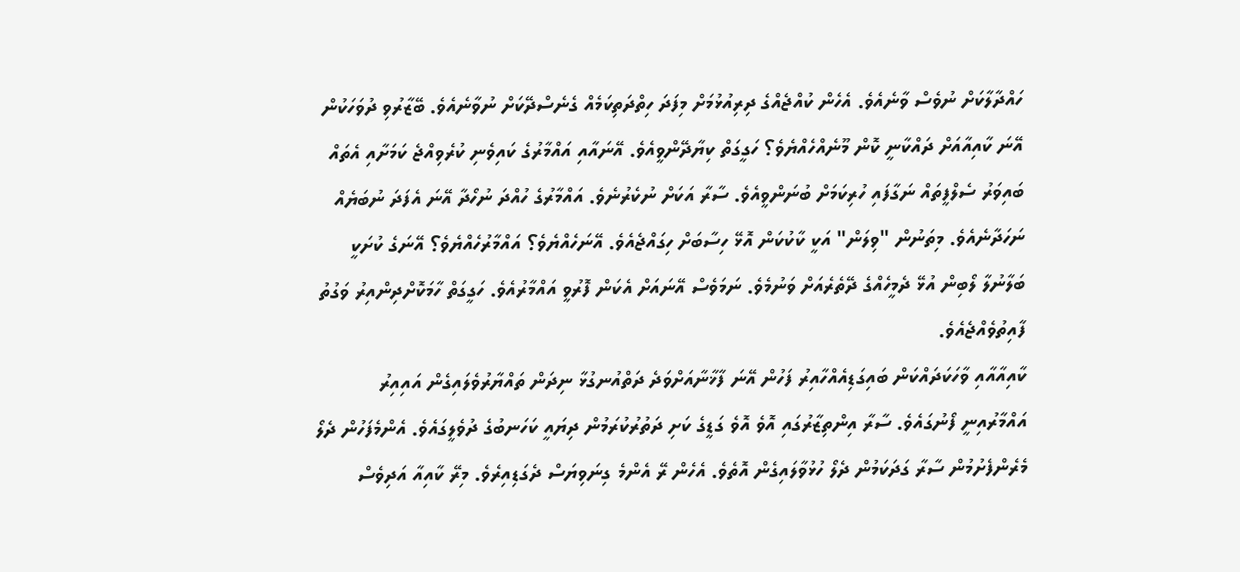ހައްދާލާކަށް ނުވެސް ވާނެއެވެ. އެހެން ކުއްޖެއްގެ ދިރިއުޅުމަށް މިފަދަ ހިތްދަތިކަމެއް ގެނެސްދޭކަށް ނުވާނެއެވެ. ބޭޒާރުވި ދުވަހަކުން އޭނަ ކާއިއާއަށް ދައްކާނީ ކޮން މޫނެއްހެއްޔެވެ؟ ހަގީގަތް ކިޔާދޭންވީއެވެ. އޭނައާއި އައްމާރުގެ ކައިވެނި ކުރެވިއްޖެ ކަމަށާއި އެތައް ބައިވަރު ސެލްފީތައް ނަގާފައި ހުރިކަމަށް ބުނަންވީއެވެ. ސާރާ އަކަށް ނުކެރުނެވެ. އައްމާރުގެ ހުއްދަ ނުހޯދާ އޭނަ އެފަދަ ނުބަޔެއް ނަހަދާނެއެވެ. މިތަނުން "ވިލަން" އަކީ ކާކުކަން އޮޅޭ ހިސާބަށް ހިގައްޖެއެވެ. އޭނަހެއްޔެވެ؟ އައްމާރުހެއްޔެވެ؟ އޭނަގެ ކުށަކީ ބަލާނުލާ ލޯބިން އުޅޭ ދެމީހެއްގެ ދޭތެރެއަށް ވަނުމެވެ. ނަމަވެސް އޭނައަށް އެކަން ފޮރުވީ އައްމާރުއެވެ. ހަގީގަތް ހާމަކޮށްދިންއިރު ވަގުތު ފާއިތުވެއްޖެއެވެ.
ކާއިއާއާއި ވާހަކަދައްކަން ބައިގަޑިއެއްހާއިރު ފަހުން އޭނަ ފާޚާނާއަށްވަދެ ދަތްއުނގުޅާ ނިދަން ތައްޔާރުވެލައިގެން އައިއިރު އައްމާރުއިނީ ފޯނުގައެވެ. ސާރާ އިންތިޒާރުގައި އޮވެ އޮވެ ގަޑީގެ ކަށި ދަތުރުކުރަމުން ދިޔައީ ކަހަނބުގެ ދުވެލީގައެވެ. އެންމެފަހުން ދެލޯ މެރެންފެށުމުން ސާރާ ގަދަކަމުން ދެލޯ ހުޅުވާލައިގެން އޮތެވެ. އެހެން ރޭ އެންމެ ގިނަވިޔަސް ދެގަޑިއިރެވެ. މިރޭ ކާއިއާ އަދިވެސް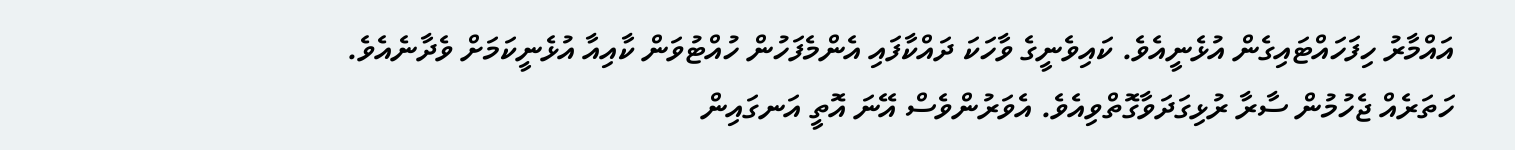އައްމާރު ހިފަހައްޓައިގެން އުޅެނީއެވެ. ކައިވެނީގެ ވާހަކަ ދައްކާފައި އެންމެފަހުން ހުއްޓުވަން ކާއިއާ އުޅެނީކަމަށް ވެދާނެއެވެ.
ހަތަރެއް ޖެހުމުން ސާރާ ރުޅިގަދަވާގޮތްވިއެވެ. އެވަރުންވެސް އޭނަ އޮތީ އަނގައިން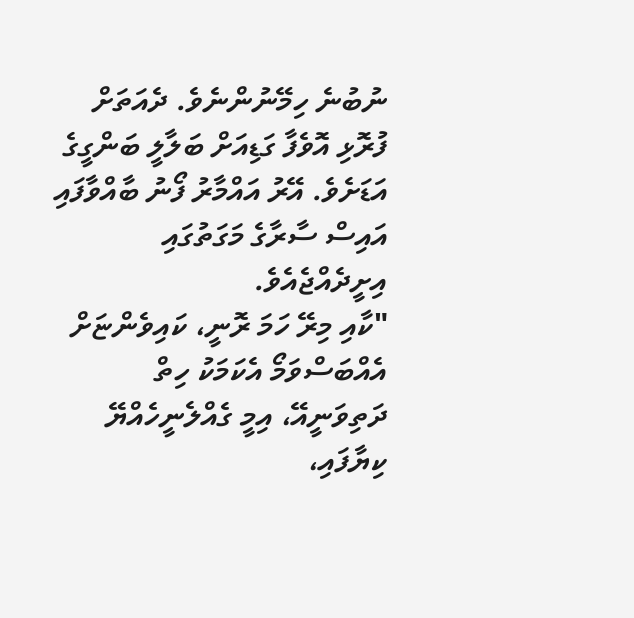ނުބުނެ ހިމޭނުންނެވެ. ދެއަތަށް ފުރޮޅި އޮވެފާ ގަޑިއަށް ބަލާލީ ބަންގީގެ އަޑަށެވެ. އޭރު އައްމާރު ފޯނު ބާއްވާފައި އައިސް ސާރާގެ މަގަތުގައި އިށީދެއްޖެއެވެ.
"ކާއި މިރޭ ހަމަ ރޮނީ، ކައިވެންޏަށް އެއްބަސްވަމޯ އެކަމަކު ހިތް ދަތިވަނީއޭ، އިމީ ގެއްލެނީހެއްޔޭ ކިޔާފައި،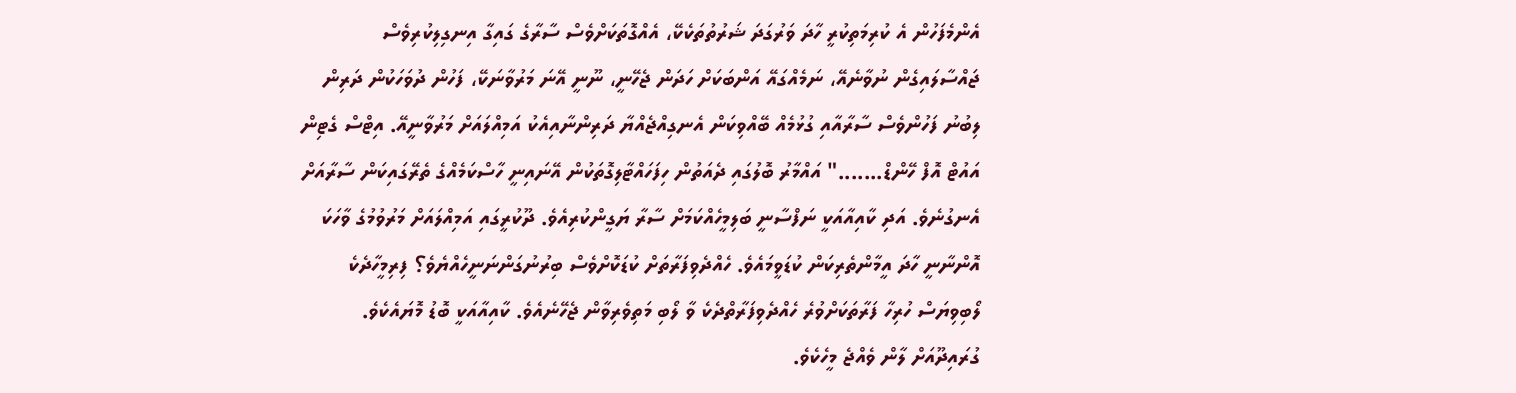އެންމެފަހުން އެ ކުރިމަތިކުރީ ހާދަ ވަރުގަދަ ޝަރުތުތަކެކޭ، އެއްގޮތަކަށްވެސް ސާރާގެ ގައިގާ އިނގިލިކުރިވެސް ޖައްސާލައިގެން ނުވާނެއޭ، ނަމެއްގައޭ އަންބަކަށް ހަދަން ޖެހޭނީ، ނޫނީ އޭނަ މަރުވާނަކޭ، ފަހުން ދުވަހަކުން ދަރިން ލިބުނު ފަހުންވެސް ސާރާއާއި ގުޅުމެއް ބޭއްވިކަން އެނގިއްޖެއްޔާ ދަރިންނާއިއެކު އަމިއްލައަށް މަރުވާނީއޭ. އިޓްސް ގެޓިން އައުޓް އޮފް ހޭންޑް......." އައްމާރު ބޮލުގައި ދެއަތުން ހިފަހައްޓާލިގޮތަކުން އޭނައިނީ ހާސްކަމެއްގެ ތެރޭގައިކަން ސާރާއަށް އެނގުނެވެ. އަދި ކާއިއާއަކީ ނަފްސާނީ ބަލިމީހެއްކަމަށް ސާރާ ޔަގީންކުރިއެވެ. ދޫކުރީގައި އަމިއްލައަށް މަރުވުމުގެ ވާހަކަ އޮންނާނީ ހާދަ އީމާންތެރިކަން ކުޑަވީމައެވެ. ހެއްދެވިފަރާތަށް ކުޑަކޮށްވެސް ބިރުނުގަންނަނީހެއްޔެވެ؟ ފިރިމީހާދެކެ ލޯބިވިޔަސް ހުރިހާ ފަރާތަކަށްވުރެ ހެއްދެވިފަރާތްދެކެ ވާ ލޯބި މަތިވެރިވާން ޖެހޭނެއެވެ. ކާއިއާއަކީ ބޮޑު މޮޔައެކެވެ. ގުރައިދޫއަށް ލާން ވެއްޖެ މީހެކެވެ.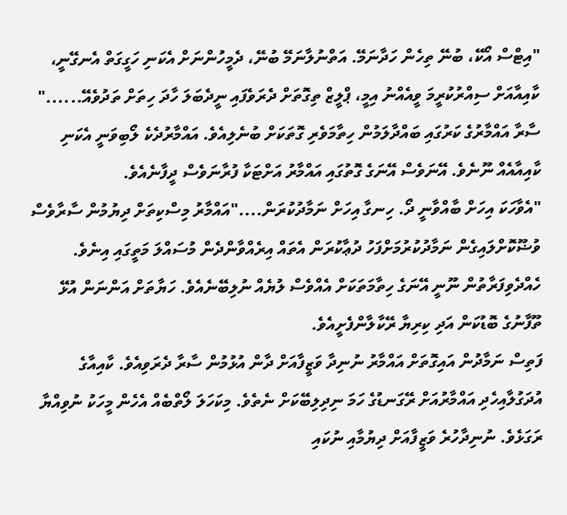"އިޓްސް އޯކޭ، ބުނޭ ތިހެން ހަދާނަމޭ. އަތްނުލާނަމޭ ބުނޭ، ދެމީހުންނަށް އެކަނި ހަގީގަތް އެނގޭނީ، ކާއިއާއަށް ސިއްރުކުރީމަ ވީއެއްނު އިމީ، ޕްލީޒް ތިގޮތަށް ދެރަވެފައި ނީދެބަލަ ހާދަ ހިތަށް ތަދުވެއޭ......" ސާރާ އައްމާރުގެ ކަރުގައި ބައްދާލަމުން ހިތާމަވެރި ގޮތަކަށް ބުނެލިއެވެ. އައްމާރުދެކެ ލޯބިވަނީ އެކަނި ކާއިއާއެއް ނޫނެވެ. އޭނަވެސް އޭނަގެ ގޮތުގައި އައްމާރު އަށްޓަކާ ފުރާނަވެސް ދީފާނެއެވެ.
"އެވާހަކަ އިހަށް ބާއްވާނީ ދޯ. ހިނގާ އިހަށް ނަމާދުކުރަން...."އައްމާރު މިސްކިތަށް ދިޔުމުން ސާރާވެސް ވުޟޫކޮށްލައިގެން ނަމާދުކުރުމަށްފަހު ދުޢާކުރަން އެތައް އިރެއްވާންދެން މުސައްލަ މަތީގައި އިނެވެ. ހެއްދެވިފަރާތުން ނޫނީ އޭނަގެ ހިތާމަތަކަށް އެއްވެސް ލުޔެއް ނުލިބޭނެއެވެ. ހަޔާތަށް އަންނަން އުޅޭ ތޫފާނުގެ ބޮޑުކަން އަދި ކިރިޔާ ރޭކާލާންފެށީއެވެ.
ފަތިސް ނަމާދުން އައިގޮތަށް އައްމާރު ނުނިދާ ވަޒީފާއަށް ދާން އުޅުމުން ސާރާ ދެރަވިއެވެ. ކާއިއާގެ އުދަގުލާއިހެދި އައްމާރުއަށް ރޭގަނޑުގެ ހަމަ ނިދިލިބޭކަށް ނެތެވެ. މިކަހަލަ ލޯތްބެއް އެހެން މީހަކު ނުވިއްޔާ ރަގަޅެވެ. ނުނިދާހުރެ ވަޒީފާއަށް ދިޔުމާއި ނުކައި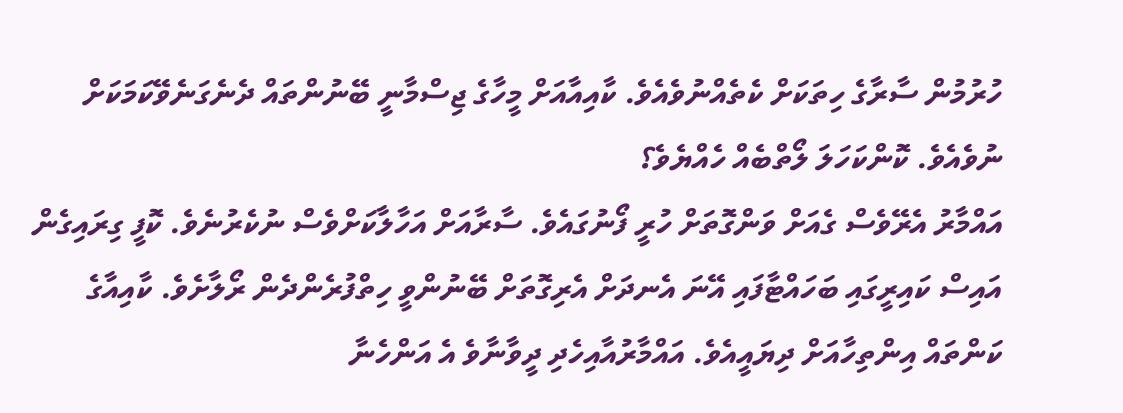ހުރުމުން ސާރާގެ ހިތަކަށް ކެތެއްނުވެއެވެ. ކާއިއާއަށް މީހާގެ ޖިސްމާނީ ބޭނުންތައް ދެނެގަނެވޭކަމަކަށް ނުވެއެވެ. ކޮންކަހަލަ ލޯތްބެއް ހެއްޔެވެ؟
އައްމާރު އެރޭވެސް ގެއަށް ވަންގޮތަށް ހުރީ ފޯނުގައެވެ. ސާރާއަށް އަހާލާކަށްވެސް ނުކެރުނެވެ. ކޮފީ ގިރައިގެން އައިސް ކައިރީގައި ބަހައްޓާފައި އޭނަ އެނދަށް އެރިގޮތަށް ބޭނުންވީ ހިތްފުރެންދެން ރޯލާށެވެ. ކާއިއާގެ ކަންތައް އިންތިހާއަށް ދިޔައީއެވެ. އައްމާރުއާއިހެދި ދީވާނާވެ އެ އަންހެނާ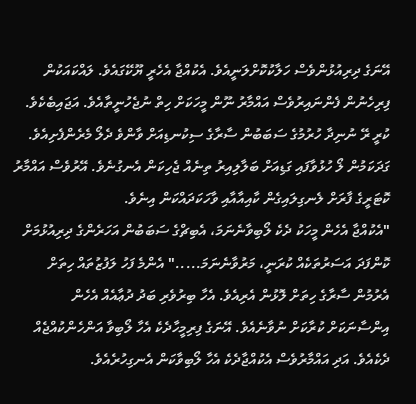އޭނަގެ ދިރިއުޅުންވެސް ހަލާކުކޮށްލަނީއެވެ. އެކުއްޖާ އެހެރީ ޔޫކޭގައެވެ. ލައްކައަކުން ފިރިހެނުން ފެންނައިރުވެސް އައްމާރު ނޫން މީހަކަށް ހިތް ނުޖެހުނީތާއެވެ. އަޖައިބެކެވެ. ކުރީ ރޭ ނުނިދާ ހުރުމުގެ ސަބަބުން ސާރާގެ ސިކުނޑިއަށް ވާންވެ ދެލޯ މެރެންފެށިއެވެ. ގަދަކަމުން ލޯ ހުޅުވާފައި ގަޑިއަށް ބަލާލިއިރު ތިނެއް ޖެހިކަން އެނގުނެވެ. އޭރުވެސް އައްމާރު ކޮޓަރީގެ ފާރަށް ލެނގިލައިގެން ކާއިއާއާއި ވާހަކަދައްކަން އިނެވެ.
"އެކުއްޖާ އެހެން މީހަކު ދެކެ ލޯބިވާނެނަމަ، އެބިޗްގެ ސަބަބުން އަހަރެންގެ ދިރިއުޅުމަށް ކޮންފަދަ އަސަރުތަކެއް ކުރަނީ، މަރުވާނެނަމަ....." އެންމެ ފަހު ލަފުޒުތައް ހިތަށް އެރުމުން ސާރާގެ ހިތަށް ލޮޅުން އެރިއެވެ. އެހާ ބިރުވެރި ބަދު ދުޢާއެއް އެހެން އިންސާނަކަށް ކުރާކަށް ނުވާނެއެވެ. އޭނަގެ ފިރިމީހާދެކެ އެހާ ލޯބިވާ އަންހެންކުއްޖެއް ދެކެއެވެ. އަދި އައްމާރުވެސް އެކުއްޖާދެކެ އެހާ ލޯބިވާކަން އެނގިހުރެއެވެ.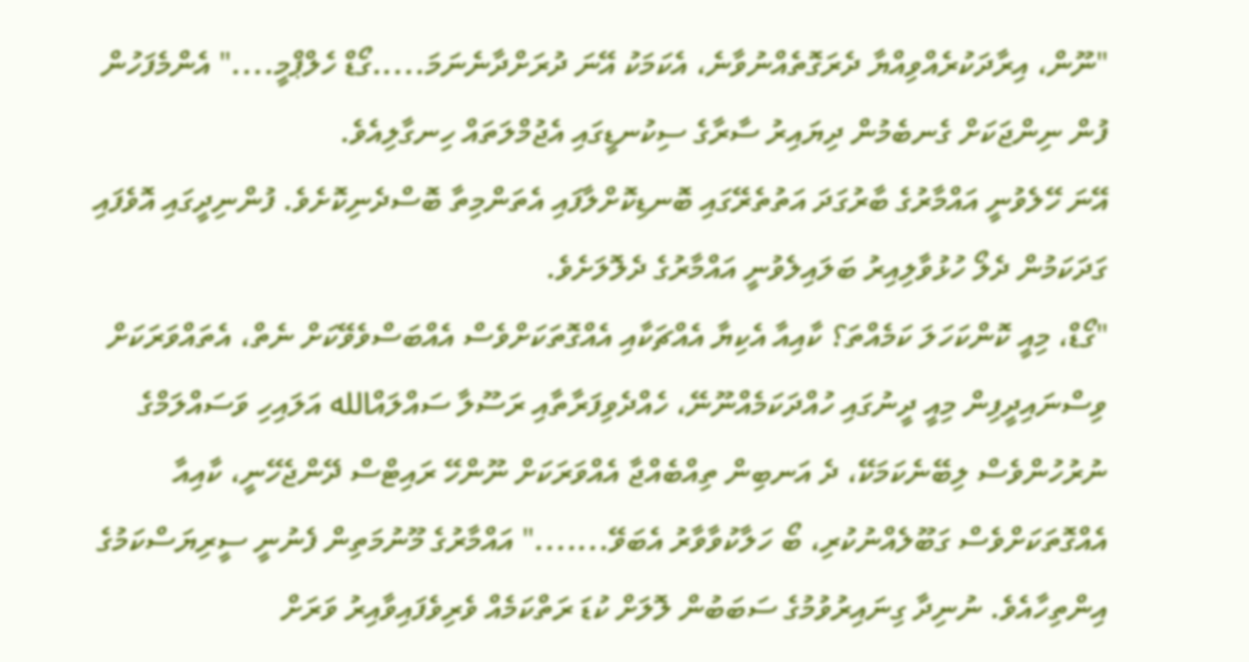"ނޫން، އިރާދަކުރެއްވިއްޔާ ދެރަގޮތެއްނުވާނެ، އެކަމަކު އޭނަ ދުރަށްދާނެނަމަ.....ގޯޑް ހެލްޕްމީ...." އެންމެފަހުން ފުން ނިންޖަކަށް ގެނބެމުން ދިޔައިރު ސާރާގެ ސިކުނޑީގައި އެޖުމްލަތައް ހިނގާލިއެވެ.
އޭނަ ހޭލެވުނީ އައްމާރުގެ ބާރުގަދަ އަތުތެރޭގައި ބޮނޑިކޮށްލާފައި އެތަންމިތާ ބޮސްދެނިކޮށެވެ. ފުންނިދީގައި އޮވެފައި ގަދަކަމުން ދެލޯ ހުޅުވާލިއިރު ބަލައިލެވުނީ އައްމާރުގެ ދެލޮލަށެވެ.
"ގޯޑް، މިއީ ކޮންކަހަލަ ކަމެއްތަ؟ ކާއިއާ އެކިޔާ އެއްޗަކާއި އެއްގޮތަކަށްވެސް އެއްބަސްވެވޭކަށް ނެތް، އެތައްވަރަކަށް ވިސްނައިދީފިން މިއީ ދީނުގައި ހުއްދަކަމެއްނޫނޭ، ހެއްދެވިފަރާތާއި ރަސޫލާ ސައްލައްالله އަލައިހި ވަސައްލަމްގެ ނުރުހުންވެސް ލިބޭނެކަމަކޭ، ދެ އަނބިން ތިއްބެއްޖާ އެއްވަރަކަށް ނޫންހޭ ރައިޓްސް ދޭންޖެހޭނީ، ކާއިއާ އެއްގޮތަކަށްވެސް ގަބޫލެއްނުކުރި، ބޯ ހަލާކުވާވާރު އެބަވޭ......." އައްމާރުގެ މޫނުމަތިން ފެނުނީ ސީރިޔަސްކަމުގެ އިންތިހާއެވެ. ނުނިދާ ގިނައިރުވުމުގެ ސަބަބުން ލޮލަށް ކުޑަ ރަތްކަމެއް ވެރިވެފައިވާއިރު ވަރަށް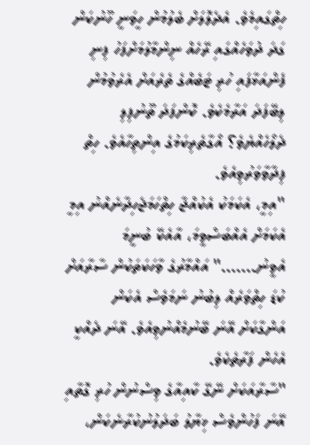ހިތްގައިމެވެ. އެދެލޮލަށް ބެލުމުން ހީވަނީ ހޫނުކަން ގަދަ ދުވަހެއްގައި ރޭހެއް ނިންމާލުމަށްފަހު ފިނި ފެންއަޅާފައި ހުރި ޓަބެއްގެ ތެރެއަށް އެރެވުމުން ލިބޭފަދަ އަރާމެކެވެ. ކޮންފަދަ ތޫނުފިލި ދެލޯހެއްޔެވެ؟ އޯގާތެރިކަމުގެ އިންތިހާއެވެ. ހިތް ފިދާވާވަރުވިއެވެ.
"އިމީ، އެކަމަކު އެކުއްޖާ ހިތްހަމަޖެހިދާނެއްނު އިމީ އެކަމަށް އެއްބަސްވީމަ، އާއެކޭ ބުނީމަ އެވީނު......." އައްމާރުގެ ވާހަކަތަކުން ސާރާއަށް ކުޑަ ހިތްވަރެއް ލިބުނު ނަމަވެސް އެކަން އަންގާކަށް އޭނަ ބޭނުމެއްނުވިއެވެ. އޭނަ ދެއްކީ އެހެން ފަރާތެކެވެ.
"ސާރާއަކަށް ނޭގޭ ކާއިއާގެ ވިސްނުން ހުރި ގޮތާއި އޭނަ ފަހުންވެސް ޚިޔާލު ބަދަލުނުކުރާނެކަން،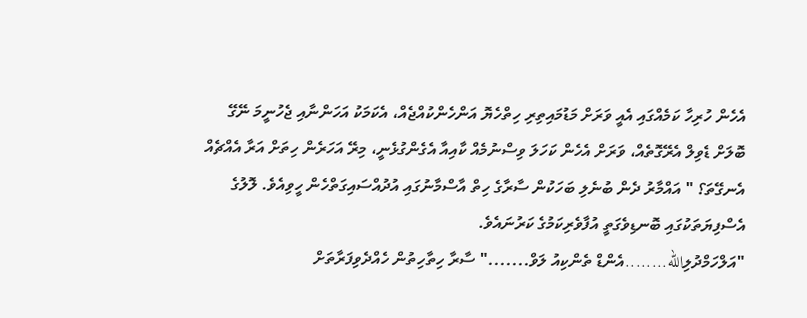އެހެން ހުރިހާ ކަމެއްގައި އެއީ ވަރަށް މަޑުމައިތިރި ހިތްހެޔޮ އަންހެންކުއްޖެއް، އެކަމަކު އަހަންނާއި ޖެހުނީމަ ނޭގޭ ބޮލަށް ޑެވިލް އެރޭގޮތެއް، ވަރަށް އެހެން ކަހަލަ ވިސްނުމެއް ކާއިއާ އެގެންގުޅެނީ، މިރޭ އަހަރެން ހިތަށް އަރާ އެއްޗެއް އެނގޭތަ؟ " އައްމާރު ދެން ބުނެލި ބަހަކުން ސާރާގެ ހިތް އާސްމާނުގައި އުދުއްސައިގަތްހެން ހީވިއެވެ. ލޮލުގެ އެސްފިޔަތަކުގައި ބޮނޑިވެގަތީ އުފާވެރިކަމުގެ ކަރުނައެވެ.
"އަލްހަމްދުލިالله........އެންޑް ތެންކިއު ލަވް......." ސާރާ ހިތާހިތުން ހެއްދެވިފަރާތަށް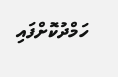ހަމްދުކޮށްފައި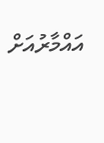އައްމާރުއަށް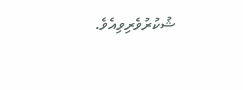ޝުކުރުވެރިވިއެވެ.